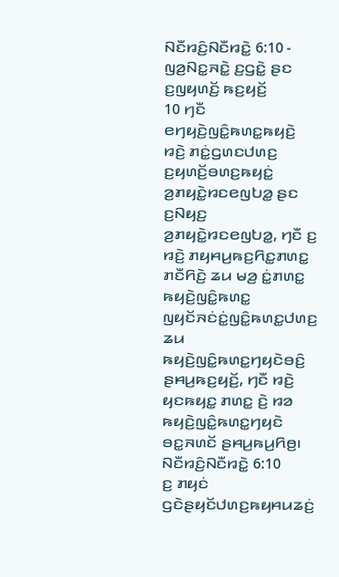ꤡꤢꤪꤙꤢꤨ꤬ꤡꤢꤪꤙꤢꤧ꤭ 6:10 - ꤜꤤ꤬ꤡꤢ꤭ꤏꤢꤧ꤭ ꤢ꤬ꤞꤢꤧ꤭ ꤔꤢ ꤢ꤬ꤜꤟꤛꤢꤩ꤬ ꤒꤢ꤬ꤟꤢꤩ꤬
10 ꤚꤢꤪ ꤕꤚꤟꤢꤧ꤬ꤜꤢꤨ꤭ꤒꤛꤢ꤭ꤒꤟꤢꤧ꤬ ꤙꤢꤧ꤬ ꤊꤢꤦ꤭ꤞꤛꤢꤓꤛꤢ꤬ ꤢ꤬ꤟꤛꤢꤩ꤬ꤋꤛꤢ꤬ꤒꤟꤢꤦ꤭ ꤤ꤬ꤊꤟꤢꤧ꤭ꤙꤢꤕꤜꤝꤤ꤭ ꤔꤢ ꤢ꤬ꤡꤟꤢ꤬ ꤤ꤬ꤊꤟꤢꤧ꤭ꤙꤢꤕꤜꤝꤤ꤭, ꤚꤢꤪ ꤢ꤬ ꤙꤢꤧ꤬ ꤊꤟꤌꤣ꤬ꤒꤢ꤬ꤖꤢ꤭ꤊꤛꤢ꤭ ꤊꤢꤪꤖꤢꤧ꤬ ꤘꤣ ꤗꤤ꤬ ꤢꤦ꤭ꤊꤛꤢ꤭ ꤒꤟꤢꤧ꤬ꤜꤢꤨ꤭ꤒꤛꤢ꤭ ꤜꤟꤢꤩꤏꤢꤦꤢꤦ꤭ꤜꤢꤨ꤭ꤒꤛꤢ꤭ꤓꤛꤢ꤬ ꤘꤣ ꤒꤟꤢꤧ꤬ꤜꤢꤨ꤭ꤒꤛꤢ꤭ꤚꤟꤢꤧꤋꤢꤨ꤬ ꤔꤌꤣ꤬ꤒꤢ꤬ꤟꤢꤩ꤬, ꤚꤢꤪ ꤙꤢꤧ꤬ ꤟꤢꤒꤟꤢ꤭ ꤊꤛꤢ꤭ ꤢꤧ꤬ ꤙꤤ ꤒꤟꤢꤧ꤬ꤜꤢꤨ꤭ꤒꤛꤢ꤭ꤚꤟꤢꤧ ꤋꤢ꤭ꤏꤛꤢꤩ ꤔꤌꤣ꤬ꤒꤣ꤬ꤖꤥ꤬꤯
ꤡꤢꤪꤙꤢꤨ꤬ꤡꤢꤪꤙꤢꤧ꤭ 6:10
ꤢ꤬ ꤊꤟꤢꤦ ꤞꤢꤧꤔꤟꤢꤩꤓꤛꤢ꤬ꤒꤟꤌꤣꤘꤢꤦ꤬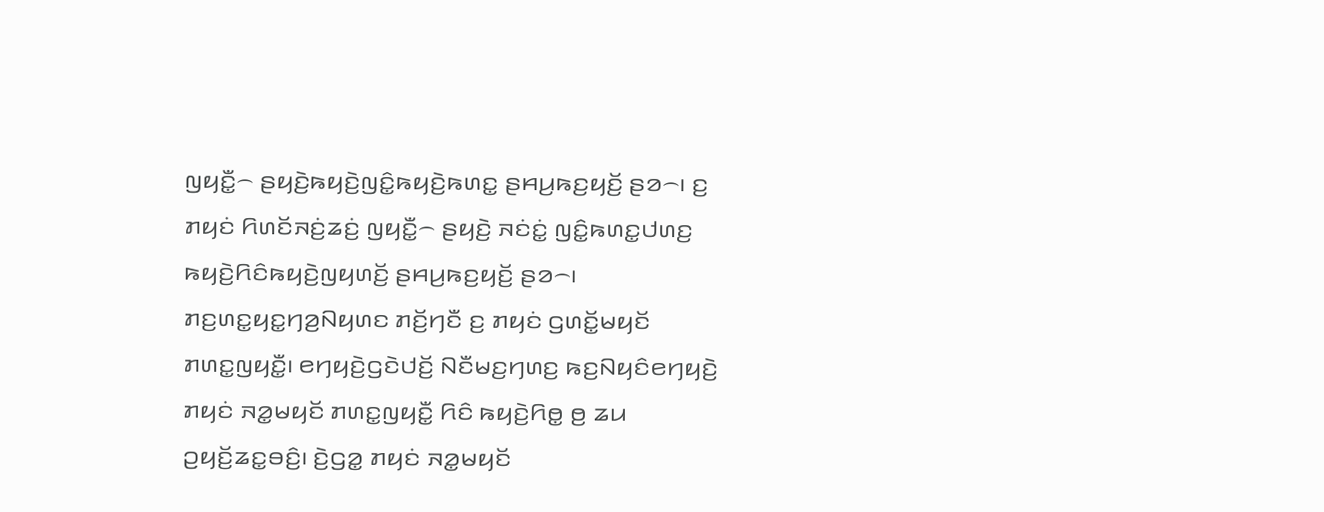ꤜꤟꤢꤪ꤭꤮ ꤔꤟꤢꤧ꤬ꤒꤟꤢꤧ꤬ꤜꤢꤨ꤭ꤒꤟꤢꤧ꤬ꤒꤛꤢ꤭ ꤔꤌꤣ꤬ꤒꤢ꤬ꤟꤢꤩ꤬ ꤔꤤ꤮꤯ ꤢ꤬ ꤊꤟꤢꤦ ꤖꤛꤢꤩꤏꤢꤦ꤬ꤘꤢꤦ꤬ ꤜꤟꤢꤪ꤭꤮ ꤔꤟꤢꤧ꤬ ꤏꤢꤦꤢꤦ꤭ ꤜꤢꤨ꤭ꤒꤛꤢ꤭ꤓꤛꤢ꤬ ꤒꤟꤢꤧ꤬ꤖꤢꤨꤒꤟꤢꤧ꤬ꤜꤟꤛꤢꤩ꤬ ꤔꤌꤣ꤬ꤒꤢ꤬ꤟꤢꤩ꤬ ꤔꤤ꤮꤯
ꤊꤢ꤬ꤛꤢ꤭ꤟꤢ꤭ꤚꤤ꤬ꤡꤟꤛꤢ ꤊꤢꤩ꤬ꤚꤢꤪ ꤢ꤬ ꤊꤟꤢꤦ ꤞꤛꤢꤩ꤭ꤗꤟꤢꤩ ꤊꤛꤢ꤭ꤜꤟꤢꤪ꤭꤯ ꤕꤚꤟꤢꤧ꤬ꤞꤢꤧꤓꤢꤩ꤬ ꤡꤢꤪꤗꤢ꤬ꤚꤛꤢ꤬ ꤒꤢ꤬ꤡꤟꤢꤨꤕꤚꤟꤢꤧ꤬ ꤊꤟꤢꤦ ꤏꤤ꤭ꤗꤟꤢꤩ ꤊꤛꤢ꤭ꤜꤟꤢꤪ꤭ ꤖꤢꤨ ꤒꤟꤢꤧ꤬ꤖꤥ꤭ ꤥ꤬ ꤘꤣ ꤑꤟꤢꤩ꤬ꤘꤢ꤭ꤋꤢꤨ꤬꤯ ꤢꤧ꤬ꤞꤤ꤭ ꤊꤟꤢꤦ ꤏꤤ꤭ꤗꤟꤢꤩ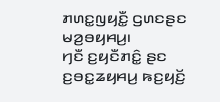ꤊꤛꤢ꤭ꤜꤟꤢꤪ꤭ ꤞꤛꤢꤔꤢ ꤗꤤ꤬ꤋꤟꤌꤣ꤬꤯
ꤚꤢꤪ ꤢ꤬ꤟꤢꤪꤊꤢꤨ꤭ ꤔꤢ ꤢ꤬ꤋꤢ꤭ꤘꤟꤌꤣ꤬ ꤒꤢ꤬ꤟꤢꤩ꤬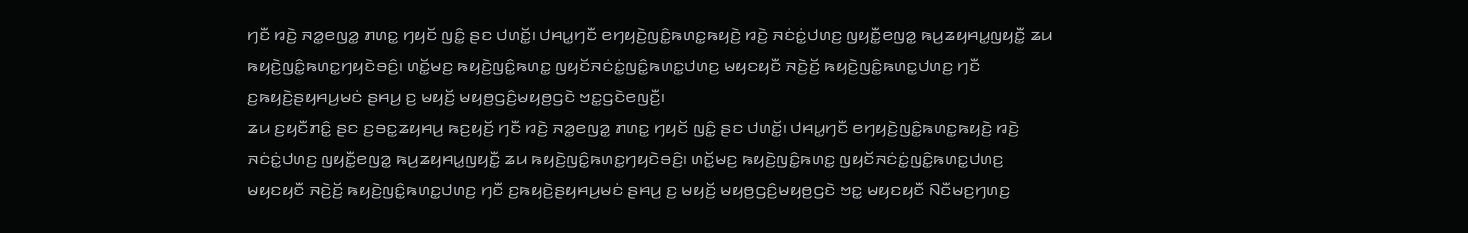ꤚꤢꤪ ꤙꤢꤧ꤬ ꤏꤤ꤭ꤕꤜꤤ꤭ ꤊꤛꤢ꤭ ꤚꤟꤢꤩ ꤜꤢꤨ꤭ ꤔꤢ ꤓꤛꤢꤩ꤭꤯ ꤓꤌꤣ꤭ꤚꤢꤪ ꤕꤚꤟꤢꤧ꤬ꤜꤢꤨ꤭ꤒꤛꤢ꤭ꤒꤟꤢꤧ꤬ ꤙꤢꤧ꤬ ꤏꤢꤦꤢꤦ꤭ꤓꤛꤢ꤬ ꤜꤟꤢꤪ꤭ꤕꤜꤤ꤭ ꤒꤣ꤬ꤘꤟꤌꤣ꤭ꤜꤟꤢꤪ꤭ ꤘꤣ ꤒꤟꤢꤧ꤬ꤜꤢꤨ꤭ꤒꤛꤢ꤭ꤚꤟꤢꤧꤋꤢꤨ꤬꤯ ꤛꤢꤩ꤭ꤗꤢ꤬ ꤒꤟꤢꤧ꤬ꤜꤢꤨ꤭ꤒꤛꤢ꤭ ꤜꤟꤢꤩꤏꤢꤦꤢꤦ꤭ꤜꤢꤨ꤭ꤒꤛꤢ꤭ꤓꤛꤢ꤬ ꤗꤟꤢꤟꤢꤪ ꤏꤢꤧ꤬ꤢꤩ꤬ ꤒꤟꤢꤧ꤬ꤜꤢꤨ꤭ꤒꤛꤢ꤭ꤓꤛꤢ꤬ ꤚꤢꤪ ꤢ꤬ꤒꤟꤢꤧ꤬ꤔꤟꤌꤣ꤬ꤗꤢꤦ ꤔꤌꤣ꤬ ꤢ꤬ ꤗꤟꤢꤩ꤬ ꤗꤟꤥ꤬ꤞꤢꤨ꤬ꤗꤟꤥ꤬ꤞꤢꤧ ꤠꤢ꤭ꤞꤢꤧꤕꤜꤢꤪ꤬꤯
ꤘꤣ ꤢ꤬ꤟꤢꤪꤊꤢꤨ꤭ ꤔꤢ ꤢ꤬ꤋꤢ꤭ꤘꤟꤌꤣ꤬ ꤒꤢ꤬ꤟꤢꤩ꤬ ꤚꤢꤪ ꤙꤢꤧ꤬ ꤏꤤ꤭ꤕꤜꤤ꤭ ꤊꤛꤢ꤭ ꤚꤟꤢꤩ ꤜꤢꤨ꤭ ꤔꤢ ꤓꤛꤢꤩ꤭꤯ ꤓꤌꤣ꤭ꤚꤢꤪ ꤕꤚꤟꤢꤧ꤬ꤜꤢꤨ꤭ꤒꤛꤢ꤭ꤒꤟꤢꤧ꤬ ꤙꤢꤧ꤬ ꤏꤢꤦꤢꤦ꤭ꤓꤛꤢ꤬ ꤜꤟꤢꤪ꤭ꤕꤜꤤ꤭ ꤒꤣ꤬ꤘꤟꤌꤣ꤭ꤜꤟꤢꤪ꤭ ꤘꤣ ꤒꤟꤢꤧ꤬ꤜꤢꤨ꤭ꤒꤛꤢ꤭ꤚꤟꤢꤧꤋꤢꤨ꤬꤯ ꤛꤢꤩ꤭ꤗꤢ꤬ ꤒꤟꤢꤧ꤬ꤜꤢꤨ꤭ꤒꤛꤢ꤭ ꤜꤟꤢꤩꤏꤢꤦꤢꤦ꤭ꤜꤢꤨ꤭ꤒꤛꤢ꤭ꤓꤛꤢ꤬ ꤗꤟꤢꤟꤢꤪ ꤏꤢꤧ꤬ꤢꤩ꤬ ꤒꤟꤢꤧ꤬ꤜꤢꤨ꤭ꤒꤛꤢ꤭ꤓꤛꤢ꤬ ꤚꤢꤪ ꤢ꤬ꤒꤟꤢꤧ꤬ꤔꤟꤌꤣ꤬ꤗꤢꤦ ꤔꤌꤣ꤬ ꤢ꤬ ꤗꤟꤢꤩ꤬ ꤗꤟꤥ꤬ꤞꤢꤨ꤬ꤗꤟꤥ꤬ꤞꤢꤧ ꤠꤢ꤭ ꤗꤟꤢꤟꤢꤪ ꤡꤢꤪꤗꤢ꤬ꤚꤛꤢ꤬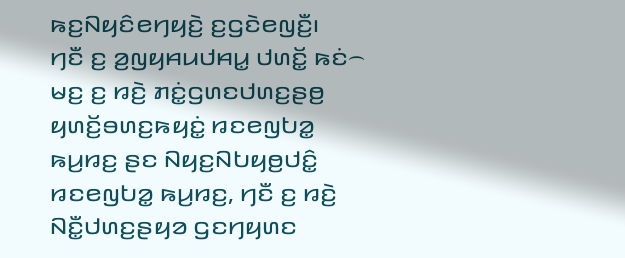ꤒꤢ꤬ꤡꤟꤢꤨꤕꤚꤟꤢꤧ꤬ ꤢ꤬ꤞꤢꤧꤕꤜꤢꤪ꤬꤯
ꤚꤢꤪ ꤢ꤬ ꤤ꤬ꤜꤟꤌꤣꤓꤌꤣ꤭ ꤓꤛꤢꤩ꤭ ꤒꤢꤦ꤮ ꤗꤢ꤬ ꤢ꤬ ꤙꤢꤧ꤬ ꤊꤢꤦ꤭ꤞꤛꤢꤓꤛꤢ꤬ꤔꤥ꤬ ꤟꤛꤢꤩ꤬ꤋꤛꤢ꤬ꤒꤟꤢꤦ꤭ ꤙꤢꤕꤜꤝꤤ꤭ ꤒꤣ꤬ꤙꤢ꤬ ꤔꤢ ꤡꤟꤢ꤬ꤡꤝꤟꤥ꤬ꤓꤢꤨ꤭ ꤙꤢꤕꤜꤝꤤ꤭ ꤒꤣ꤬ꤙꤢ꤬, ꤚꤢꤪ ꤢ꤬ ꤙꤢꤧ꤬ ꤡꤢꤪ꤭ꤓꤛꤢ꤬ꤔꤟꤤ ꤞꤢꤚꤟꤛꤢ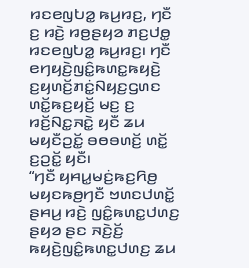ꤙꤢꤕꤜꤝꤤ꤭ ꤒꤣ꤬ꤙꤢ꤬, ꤚꤢꤪ ꤢ꤬ ꤙꤢꤧ꤬ ꤙꤥ꤬ꤔꤟꤤ ꤊꤢ꤬ꤓꤥ꤭ ꤙꤢꤕꤜꤝꤤ꤭ ꤒꤣ꤬ꤙꤢ꤬꤯ ꤚꤢꤪ ꤕꤚꤟꤢꤧ꤬ꤜꤢꤨ꤭ꤒꤛꤢ꤭ꤒꤟꤢꤧ꤬ ꤢ꤬ꤟꤛꤢꤩ꤬ꤊꤢꤦ꤭ꤡꤟꤢ꤬ꤞꤛꤢ ꤛꤢꤩ꤭ꤒꤢ꤬ꤟꤢꤩ꤬ ꤗꤢ꤬ ꤢ꤬ ꤙꤢꤩ꤬ꤡꤢ꤭ꤏꤢꤧ꤭ ꤟꤢꤪ ꤘꤣ ꤗꤟꤢꤪꤑꤢꤩ꤭ ꤋꤥꤋꤛꤢꤩ꤬ ꤛꤢꤩ꤭ ꤢ꤬ꤑꤢꤩ꤭ ꤟꤢꤪ꤯
“ꤚꤢꤪ ꤟꤌꤣ꤭ꤗꤢꤦ꤬ꤒꤢ꤬ꤖꤥ꤬ ꤗꤟꤢꤒꤥ꤬ꤚꤢꤪ ꤠꤛꤢꤓꤛꤢꤩ꤭ ꤔꤌꤣ꤬ ꤙꤢꤧ꤬ ꤜꤢꤨ꤭ꤒꤛꤢ꤭ꤓꤛꤢ꤬ ꤔꤟꤤ ꤔꤢ ꤏꤢꤧ꤬ꤢꤩ꤬ ꤒꤟꤢꤧ꤬ꤜꤢꤨ꤭ꤒꤛꤢ꤭ꤓꤛꤢ꤬ ꤘꤣ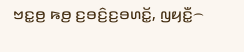ꤠꤢ꤭ꤥ꤬ ꤒꤥ꤬ ꤢ꤬ꤋꤢꤨ꤬ꤢ꤬ꤋꤛꤢꤩ꤭, ꤜꤟꤢꤪ꤭꤮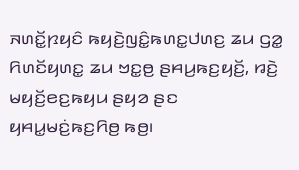ꤏꤛꤢꤩ꤭ꤐꤟꤢꤨ ꤒꤟꤢꤧ꤬ꤜꤢꤨ꤭ꤒꤛꤢ꤭ꤓꤛꤢ꤬ ꤘꤣ ꤞꤤ꤭ ꤖꤛꤢꤩꤟꤛꤢ꤭ ꤘꤣ ꤠꤢ꤭ꤥ꤬ ꤔꤌꤣ꤬ꤒꤢ꤬ꤟꤢꤩ꤬, ꤙꤢꤧ꤬ ꤗꤟꤢꤩ꤬ꤕꤢ꤬ꤒꤟꤣ ꤔꤟꤤ ꤔꤢ ꤟꤌꤣ꤭ꤗꤢꤦ꤬ꤒꤢ꤬ꤖꤥ꤬ ꤒꤥ꤬꤯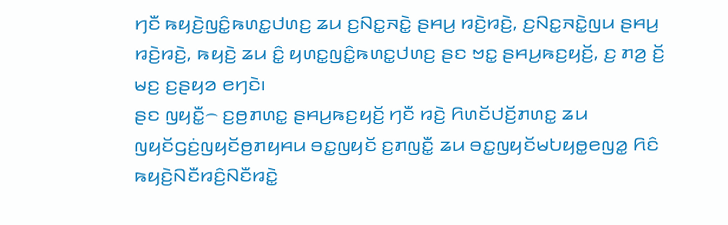ꤚꤢꤪ ꤒꤟꤢꤧ꤬ꤜꤢꤨ꤭ꤒꤛꤢ꤭ꤓꤛꤢ꤬ ꤘꤣ ꤢ꤬ꤡꤢ꤭ꤏꤢꤧ꤭ ꤔꤌꤣ꤬ ꤙꤢꤧ꤬ꤙꤢꤧ꤬, ꤢ꤬ꤡꤢ꤭ꤏꤢꤧ꤭ꤜꤣ ꤔꤌꤣ꤬ ꤙꤢꤧ꤬ꤙꤢꤧ꤬, ꤒꤟꤢꤧ꤬ ꤘꤣ ꤢꤨ꤭ ꤟꤛꤢ꤭ꤜꤢꤨ꤭ꤒꤛꤢ꤭ꤓꤛꤢ꤬ ꤔꤢ ꤠꤢ꤭ ꤔꤌꤣ꤬ꤒꤢ꤬ꤟꤢꤩ꤬, ꤢ꤬ ꤊꤤ꤬ ꤢꤩ꤬ ꤗꤢ꤬ ꤢ꤬ꤔꤟꤤ ꤕꤚꤢꤧ꤯
ꤔꤢ ꤜꤟꤢꤪ꤭꤮ ꤢ꤬ꤥ꤬ꤊꤛꤢ꤭ ꤔꤌꤣ꤬ꤒꤢ꤬ꤟꤢꤩ꤬ ꤚꤢꤪ ꤙꤢꤧ꤬ ꤖꤛꤢꤩꤓꤢꤩ꤬ꤊꤛꤢ꤭ ꤘꤣ ꤜꤟꤢꤩꤞꤢꤦ꤬ꤜꤟꤢꤩꤥ꤬ꤊꤟꤌꤣ ꤋꤢ꤭ꤜꤟꤢꤩ ꤢ꤬ꤊꤜꤢꤪ꤭ ꤘꤣ ꤋꤢ꤭ꤜꤟꤢꤩꤗꤝꤟꤥ꤭ꤕꤜꤤ꤭ ꤖꤢꤨ ꤒꤟꤢꤧ꤬ꤡꤢꤪꤙꤢꤨ꤬ꤡꤢꤪꤙꤢꤧ꤭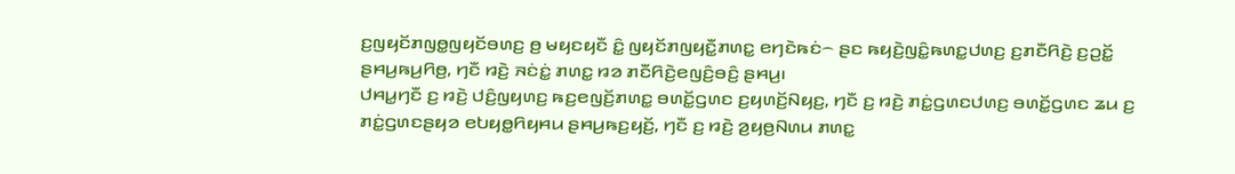ꤢ꤬ꤜꤟꤢꤩꤊꤜꤥ꤭ꤜꤟꤢꤩꤋꤛꤢ꤬ ꤥ꤬ ꤗꤟꤢꤟꤢꤪ ꤢꤨ꤭ ꤜꤟꤢꤩꤊꤜꤟꤢꤪ꤭ꤊꤛꤢ꤭ ꤕꤚꤢꤧꤒꤢꤦ꤮ ꤔꤢ ꤒꤟꤢꤧ꤬ꤜꤢꤨ꤭ꤒꤛꤢ꤭ꤓꤛꤢ꤬ ꤢ꤬ꤊꤢꤪꤖꤢꤧ꤬ ꤢ꤬ꤑꤢꤩ꤭ ꤔꤌꤣ꤬ꤒꤣ꤬ꤖꤥ꤬, ꤚꤢꤪ ꤙꤢꤧ꤬ ꤏꤢꤦꤢꤦ꤭ ꤊꤛꤢ꤭ ꤙꤤ ꤊꤢꤪꤖꤢꤧ꤬ꤕꤜꤢꤨ꤬ꤋꤢꤨ꤬ ꤔꤌꤣ꤬꤯
ꤓꤌꤣ꤭ꤚꤢꤪ ꤢ꤬ ꤙꤢꤧ꤬ ꤓꤢꤨ꤬ꤜꤟꤛꤢ꤬ ꤒꤢ꤬ꤕꤜꤢꤩ꤬ꤊꤛꤢ꤭ ꤋꤛꤢꤩ꤭ꤞꤛꤢ ꤢ꤬ꤟꤛꤢꤩ꤬ꤡꤟꤢ꤬, ꤚꤢꤪ ꤢ꤬ ꤙꤢꤧ꤬ ꤊꤢꤦ꤭ꤞꤛꤢꤓꤛꤢ꤬ ꤋꤛꤢꤩ꤭ꤞꤛꤢ ꤘꤣ ꤢ꤬ ꤊꤢꤦ꤭ꤞꤛꤢꤔꤟꤤ ꤕꤝꤟꤥ꤭ꤖꤟꤌꤣ ꤔꤌꤣ꤬ꤒꤢ꤬ꤟꤢꤩ꤬, ꤚꤢꤪ ꤢ꤬ ꤙꤢꤧ꤬ ꤤ꤬ꤟꤥ꤬ꤡꤛꤣ ꤊꤛꤢ꤭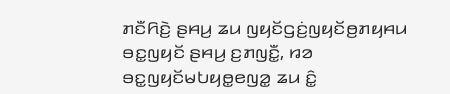ꤊꤢꤪꤖꤢꤧ꤬ ꤔꤌꤣ꤬ ꤘꤣ ꤜꤟꤢꤩꤞꤢꤦ꤬ꤜꤟꤢꤩꤥ꤬ꤊꤟꤌꤣ ꤋꤢ꤭ꤜꤟꤢꤩ ꤔꤌꤣ꤬ ꤢ꤬ꤊꤜꤢꤪ꤭, ꤙꤤ ꤋꤢ꤭ꤜꤟꤢꤩꤗꤝꤟꤥ꤭ꤕꤜꤤ꤭ ꤘꤣ ꤢꤨ꤭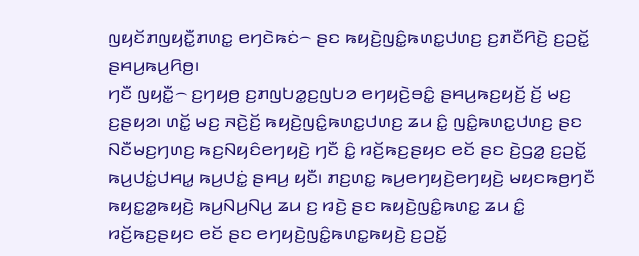ꤜꤟꤢꤩꤊꤜꤟꤢꤪ꤭ꤊꤛꤢ꤭ ꤕꤚꤢꤧꤒꤢꤦ꤮ ꤔꤢ ꤒꤟꤢꤧ꤬ꤜꤢꤨ꤭ꤒꤛꤢ꤭ꤓꤛꤢ꤬ ꤢ꤬ꤊꤢꤪꤖꤢꤧ꤬ ꤢ꤬ꤑꤢꤩ꤭ ꤔꤌꤣ꤬ꤒꤣ꤬ꤖꤥ꤬꤯
ꤚꤢꤪ ꤜꤟꤢꤪ꤭꤮ ꤢ꤬ꤚꤟꤥ꤬ ꤢ꤬ꤊꤜꤝꤤ꤭ꤢ꤬ꤜꤝꤤ ꤕꤚꤟꤢꤧ꤬ꤋꤢꤨ꤭ ꤔꤌꤣ꤬ꤒꤢ꤬ꤟꤢꤩ꤬ ꤢꤩ꤬ ꤗꤢ꤬ ꤢ꤬ꤔꤟꤤ꤯ ꤛꤢꤩ꤭ ꤗꤢ꤬ ꤏꤢꤧ꤬ꤢꤩ꤬ ꤒꤟꤢꤧ꤬ꤜꤢꤨ꤭ꤒꤛꤢ꤭ꤓꤛꤢ꤬ ꤘꤣ ꤢꤨ꤭ ꤜꤢꤨ꤭ꤒꤛꤢ꤭ꤓꤛꤢ꤬ ꤔꤢ ꤡꤢꤪꤗꤢ꤬ꤚꤛꤢ꤬ ꤒꤢ꤬ꤡꤟꤢꤨꤕꤚꤟꤢꤧ꤬ ꤚꤢꤪ ꤢꤨ꤭ ꤙꤢꤩ꤬ꤒꤢ꤬ꤔꤟꤢ ꤕꤢꤩ ꤔꤢ ꤢꤧ꤬ꤞꤤ꤭ ꤢ꤬ꤑꤢꤩ꤭ ꤒꤣ꤬ꤓꤢꤦ꤭ꤓꤌꤣ꤭ ꤒꤣ꤬ꤓꤢꤦ꤭ ꤔꤌꤣ꤬ ꤟꤢꤪ꤯ ꤊꤢ꤬ꤛꤢ꤭ ꤒꤣ꤬ꤕꤚꤟꤢꤧ꤬ꤕꤚꤟꤢꤧ꤬ ꤗꤟꤢꤒꤥ꤬ꤚꤢꤪ ꤒꤟꤢ꤭ꤤ꤭ꤒꤟꤢꤧ꤬ ꤒꤣ꤬ꤡꤣ꤬ꤡꤣ꤬ ꤘꤣ ꤢ꤬ ꤙꤢꤧ꤬ ꤔꤢ ꤒꤟꤢꤧ꤬ꤜꤢꤨ꤭ꤒꤛꤢ꤭ ꤘꤣ ꤢꤨ꤭ ꤙꤢꤩ꤬ꤒꤢ꤬ꤔꤟꤢ ꤕꤢꤩ ꤔꤢ ꤕꤚꤟꤢꤧ꤬ꤜꤢꤨ꤭ꤒꤛꤢ꤭ꤒꤟꤢꤧ꤬ ꤢ꤬ꤑꤢꤩ꤭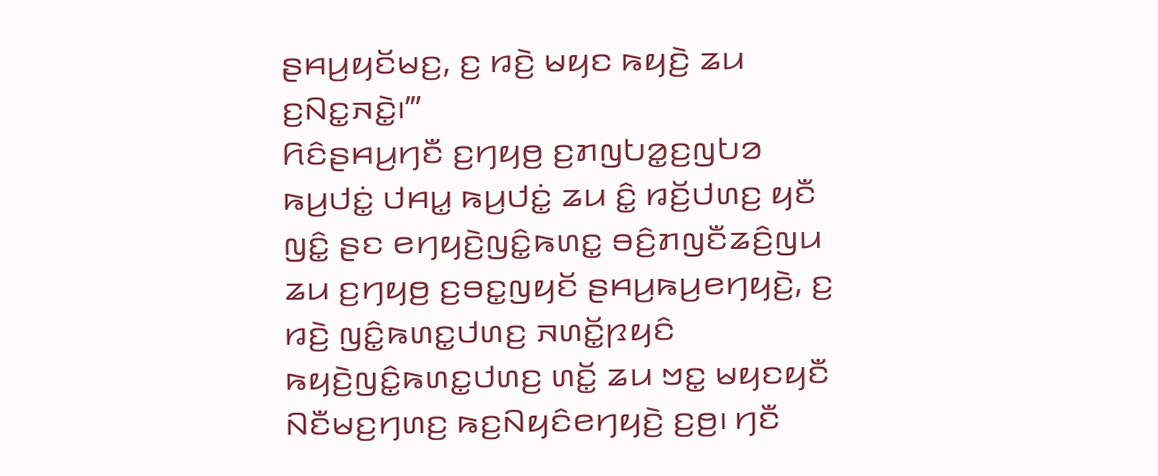ꤔꤌꤣ꤬ꤟꤢꤩꤗꤢ꤬, ꤢ꤬ ꤙꤢꤧ꤬ ꤗꤟꤢ ꤒꤟꤢꤧ꤬ ꤘꤣ ꤢ꤬ꤡꤢ꤭ꤏꤢꤧ꤭꤯’”
ꤖꤢꤨꤔꤌꤣ꤬ꤚꤢꤪ ꤢ꤬ꤚꤟꤥ꤬ ꤢ꤬ꤊꤜꤝꤤ꤭ꤢ꤬ꤜꤝꤤ ꤒꤣ꤬ꤓꤢꤦ꤭ ꤓꤌꤣ꤭ ꤒꤣ꤬ꤓꤢꤦ꤭ ꤘꤣ ꤢꤨ꤭ ꤙꤢꤩ꤬ꤓꤛꤢ꤬ ꤟꤢꤪ ꤜꤢꤨ꤭ ꤔꤢ ꤕꤚꤟꤢꤧ꤬ꤜꤢꤨ꤭ꤒꤛꤢ꤭ ꤋꤢꤨ꤬ꤊꤜꤢꤪꤘꤢꤨ꤬ꤜꤣ ꤘꤣ ꤢ꤬ꤚꤟꤥ꤬ ꤢ꤬ꤋꤢ꤭ꤜꤟꤢꤩ ꤔꤌꤣ꤬ꤒꤣ꤬ꤕꤚꤟꤢꤧ꤬, ꤢ꤬ ꤙꤢꤧ꤬ ꤜꤢꤨ꤭ꤒꤛꤢ꤭ꤓꤛꤢ꤬ ꤏꤛꤢꤩ꤭ꤐꤟꤢꤨ ꤒꤟꤢꤧ꤬ꤜꤢꤨ꤭ꤒꤛꤢ꤭ꤓꤛꤢ꤬ ꤛꤢꤩ꤭ ꤘꤣ ꤠꤢ꤭ ꤗꤟꤢꤟꤢꤪ ꤡꤢꤪꤗꤢ꤬ꤚꤛꤢ꤬ ꤒꤢ꤬ꤡꤟꤢꤨꤕꤚꤟꤢꤧ꤬ ꤢ꤬ꤥ꤬꤯ ꤚꤢꤪ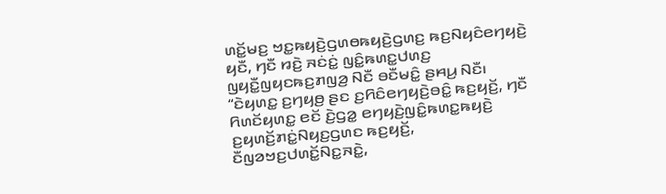ꤛꤢꤩ꤭ꤗꤢ꤬ ꤠꤢ꤭ꤒꤟꤢꤧ꤬ꤞꤛꤥꤒꤟꤢꤧ꤬ꤞꤛꤢ꤬ ꤒꤢ꤬ꤡꤟꤢꤨꤕꤚꤟꤢꤧ꤬ ꤟꤢꤪ, ꤚꤢꤪ ꤙꤢꤧ꤬ ꤏꤢꤦꤢꤦ꤭ ꤜꤢꤨ꤭ꤒꤛꤢ꤭ꤓꤛꤢ꤬ ꤜꤟꤢꤪ꤭ꤜꤟꤢꤒꤢ꤬ꤊꤜꤤ꤬ ꤡꤢꤪ ꤋꤢꤪꤗꤢꤨ꤭ ꤔꤌꤣ꤬ ꤡꤢꤪ꤯
“ꤢꤧꤟꤛꤢ꤭ ꤢ꤬ꤚꤟꤥ꤬ ꤔꤢ ꤢ꤬ꤖꤢꤨꤕꤚꤟꤢꤧ꤬ꤋꤢꤨ꤭ ꤒꤢ꤬ꤟꤢꤩ꤬, ꤚꤢꤪ ꤖꤛꤢꤩꤟꤛꤢ꤭ ꤕꤢꤩ ꤢꤧ꤬ꤞꤤ꤭ ꤕꤚꤟꤢꤧ꤬ꤜꤢꤨ꤭ꤒꤛꤢ꤭ꤒꤟꤢꤧ꤬ ꤢ꤬ꤟꤛꤢꤩ꤬ꤊꤢꤦ꤭ꤡꤟꤢ꤬ꤞꤛꤢ ꤒꤢ꤬ꤟꤢꤩ꤬, ꤢꤪꤜꤤꤠꤢ꤬ꤓꤛꤢꤩ꤭ꤡꤢ꤭ꤏꤢꤧ꤭,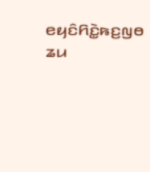ꤕꤟꤢꤨꤖꤢꤧ꤭ꤒꤢ꤬ꤜꤥ ꤘꤣ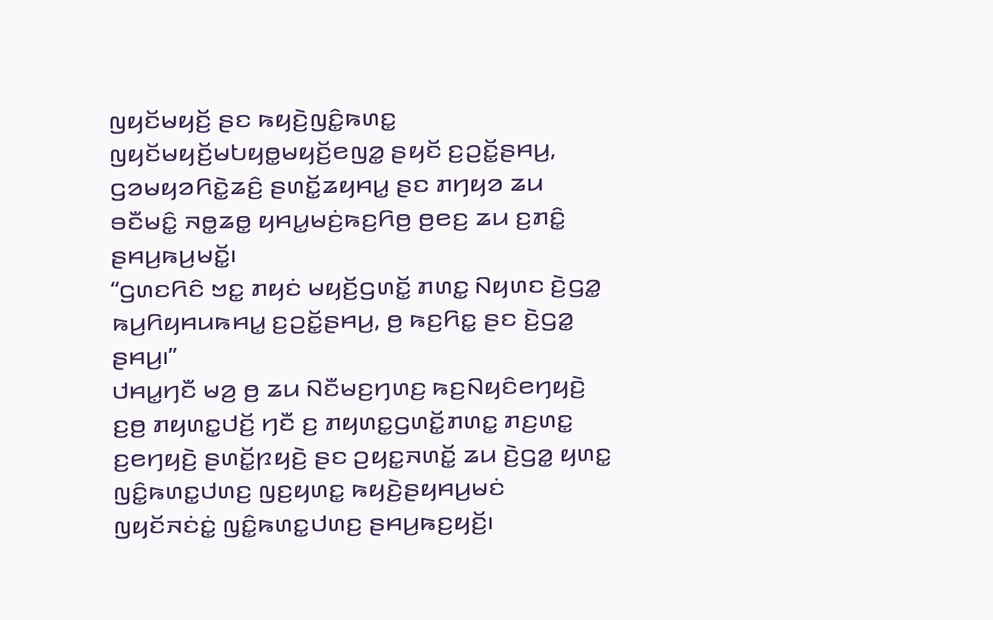ꤜꤟꤢꤩꤗꤟꤢꤩ꤬ ꤔꤢ ꤒꤟꤢꤧ꤬ꤜꤢꤨ꤭ꤒꤛꤢ꤭ ꤜꤟꤢꤩꤗꤟꤢꤩ꤬ꤗꤝꤟꤥ꤭ꤗꤟꤢꤩ꤬ꤕꤜꤤ꤭ ꤔꤟꤢꤩ ꤢ꤬ꤑꤢꤩ꤭ꤔꤌꤣ꤬, ꤞꤤꤗꤟꤤꤖꤢꤧ꤭ꤘꤢꤨ꤬ ꤔꤛꤢꤩ꤭ꤘꤟꤌꤣ꤭ ꤔꤢ ꤊꤚꤟꤤ ꤘꤣ ꤋꤢꤪꤗꤢꤨ꤭ ꤏꤥ꤭ꤘꤥ꤭ ꤟꤌꤣ꤭ꤗꤢꤦ꤬ꤒꤢ꤬ꤖꤥ꤬ ꤥ꤬ꤕꤢ꤬ ꤘꤣ ꤢ꤬ꤊꤢꤨ꤭ ꤔꤌꤣ꤬ꤒꤣ꤬ꤗꤢꤩ꤭꤯
“ꤞꤛꤢꤖꤢꤨ ꤠꤢ꤭ ꤊꤟꤢꤦ ꤗꤟꤢꤩ꤬ꤞꤛꤢꤩ꤭ ꤊꤛꤢ꤭ ꤡꤟꤛꤢ ꤢꤧ꤬ꤞꤤ꤭ ꤒꤣ꤬ꤖꤟꤌꤣꤒꤌꤣ꤭ ꤢ꤬ꤑꤢꤩ꤭ꤔꤌꤣ꤬, ꤥ꤬ ꤒꤢ꤬ꤖꤢ꤭ ꤔꤢ ꤢꤧ꤬ꤞꤤ꤭ ꤔꤌꤣ꤬꤯”
ꤓꤌꤣ꤭ꤚꤢꤪ ꤗꤤ꤬ ꤥ꤬ ꤘꤣ ꤡꤢꤪꤗꤢ꤬ꤚꤛꤢ꤬ ꤒꤢ꤬ꤡꤟꤢꤨꤕꤚꤟꤢꤧ꤬ ꤢ꤬ꤥ꤬ ꤊꤟꤛꤢ꤭ꤓꤢꤩ꤬ ꤚꤢꤪ ꤢ꤬ ꤊꤟꤛꤢ꤭ꤞꤛꤢꤩ꤭ꤊꤛꤢ꤭ ꤊꤢ꤬ꤛꤢ꤭ ꤢ꤬ꤕꤚꤟꤢꤧ꤬ ꤔꤛꤢꤩ꤭ꤐꤟꤢꤧ꤬ ꤔꤢ ꤑꤟꤢ꤭ꤏꤛꤢꤩ꤭ ꤘꤣ ꤢꤧ꤬ꤞꤤ꤭ ꤟꤛꤢ꤭ ꤜꤢꤨ꤭ꤒꤛꤢ꤭ꤓꤛꤢ꤬ ꤜꤢ꤬ꤟꤛꤢ꤭ ꤒꤟꤢꤧ꤬ꤔꤟꤌꤣ꤬ꤗꤢꤦ ꤜꤟꤢꤩꤏꤢꤦꤢꤦ꤭ ꤜꤢꤨ꤭ꤒꤛꤢ꤭ꤓꤛꤢ꤬ ꤔꤌꤣ꤬ꤒꤢ꤬ꤟꤢꤩ꤬꤯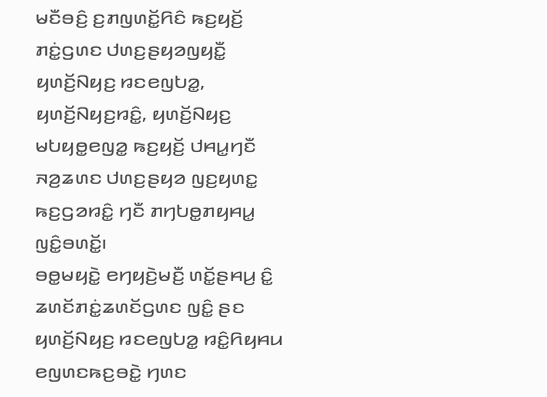ꤗꤢꤪꤋꤢꤨ꤬ ꤢ꤬ꤊꤜꤛꤢꤩ꤭ꤖꤢꤨ ꤒꤢ꤬ꤟꤢꤩ꤬ ꤊꤢꤦ꤭ꤞꤛꤢ ꤓꤛꤢ꤬ꤔꤟꤤꤜꤟꤢꤪ꤭ ꤟꤛꤢꤩ꤬ꤡꤟꤢ꤬ ꤙꤢꤕꤜꤝꤤ꤭, ꤟꤛꤢꤩ꤬ꤡꤟꤢ꤬ꤙꤢꤨ꤭, ꤟꤛꤢꤩ꤬ꤡꤟꤢ꤬ ꤗꤝꤟꤥ꤭ꤕꤜꤤ꤭ ꤒꤢ꤬ꤟꤢꤩ꤬ ꤓꤌꤣ꤭ꤚꤢꤪ ꤏꤤ꤬ꤘꤛꤢ ꤓꤛꤢ꤬ꤔꤟꤤ ꤜꤢ꤬ꤟꤛꤢ꤭ ꤒꤢ꤬ꤞꤤꤙꤢꤨ꤭ ꤚꤢꤪ ꤊꤚꤝꤥ꤭ꤊꤟꤌꤣ꤭ ꤜꤢꤨ꤭ꤋꤛꤢꤩ꤭꤯
ꤋꤥ꤭ꤗꤟꤢꤧ꤭ ꤕꤚꤟꤢꤧ꤬ꤗꤢꤪ꤬ ꤛꤢꤩ꤭ꤔꤌꤣ꤬ ꤢꤨ꤭ ꤘꤛꤢꤩꤊꤢꤦ꤭ꤘꤛꤢꤩꤞꤛꤢ ꤜꤢꤨ꤭ ꤔꤢ ꤟꤛꤢꤩ꤬ꤡꤟꤢ꤬ ꤙꤢꤕꤜꤝꤤ꤭ ꤙꤢꤨ꤭ꤖꤟꤌꤣ ꤕꤜꤛꤢꤒꤢ꤬ꤋꤢꤧ꤭ ꤚꤛꤢ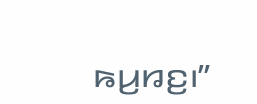ꤒꤣ꤬ꤙꤢ꤬꤯”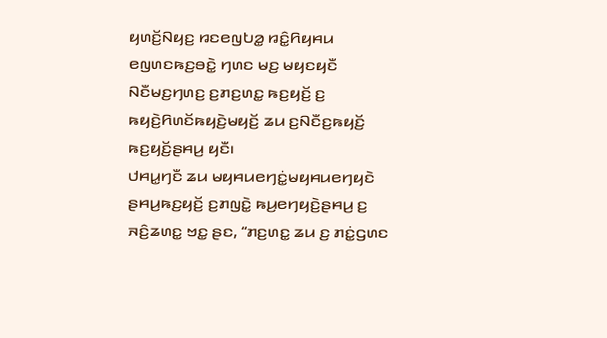ꤟꤛꤢꤩ꤬ꤡꤟꤢ꤬ ꤙꤢꤕꤜꤝꤤ꤭ ꤙꤢꤨ꤭ꤖꤟꤌꤣ ꤕꤜꤛꤢꤒꤢ꤬ꤋꤢꤧ꤭ ꤚꤛꤢ ꤗꤢ꤬ ꤗꤟꤢꤟꤢꤪ ꤡꤢꤪꤗꤢ꤬ꤚꤛꤢ꤬ ꤢ꤬ꤊꤢ꤬ꤛꤢ꤭ ꤒꤢ꤬ꤟꤢꤩ꤬ ꤢ꤬ ꤒꤟꤢꤧ꤬ꤖꤛꤢꤩꤒꤟꤢꤧ꤬ꤗꤟꤢꤩ꤬ ꤘꤣ ꤢ꤬ꤡꤢꤪꤢ꤬ꤒꤟꤢꤩ꤬ ꤒꤢ꤬ꤟꤢꤩ꤬ꤔꤌꤣ꤬ ꤟꤢꤪ꤯
ꤓꤌꤣ꤭ꤚꤢꤪ ꤘꤣ ꤗꤟꤌꤣꤕꤚꤢꤦ꤭ꤗꤟꤌꤣꤕꤚꤟꤢꤧ ꤔꤌꤣ꤬ꤒꤢ꤬ꤟꤢꤩ꤬ ꤢ꤬ꤊꤜꤢꤧ꤭ ꤒꤣ꤬ꤕꤚꤟꤢꤧ꤬ꤔꤌꤣ꤬ ꤢ꤬ ꤏꤢꤨ꤬ꤘꤛꤢ꤭ ꤠꤢ꤭ ꤔꤢ, “ꤊꤢ꤬ꤛꤢ꤭ ꤘꤣ ꤢ꤬ ꤊꤢꤦ꤭ꤞꤛꤢ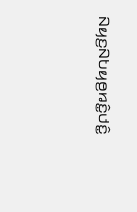ꤡꤟꤢ꤬ꤡꤝꤟꤥ꤬ꤙꤢꤨ꤭ꤓꤢꤨ꤭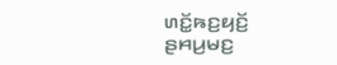ꤛꤢꤩ꤭ꤒꤢ꤬ꤟꤢꤩ꤬ ꤔꤌꤣ꤬ꤗꤢ꤬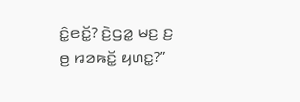ꤢꤨ꤭ꤕꤢꤩ꤭? ꤢꤧ꤬ꤞꤤ꤭ ꤗꤢ꤬ ꤢ꤬ ꤥ꤬ ꤙꤤꤒꤢꤩ꤭ ꤟꤛꤢ꤭?”